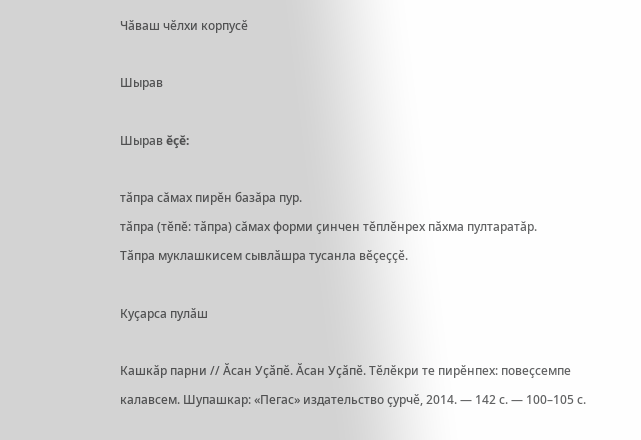Чӑваш чӗлхи корпусӗ

Шырав

Шырав ĕçĕ:

тӑпра сăмах пирĕн базăра пур.
тӑпра (тĕпĕ: тӑпра) сăмах форми çинчен тĕплĕнрех пăхма пултаратăр.
Тӑпра муклашкисем сывлӑшра тусанла вӗҫеҫҫӗ.

Куҫарса пулӑш

Кашкӑр парни // Ӑсан Уҫӑпӗ. Ӑсан Уҫӑпӗ. Тӗлӗкри те пирӗнпех: повеҫсемпе калавсем. Шупашкар: «Пегас» издательство ҫурчӗ, 2014. — 142 с. — 100–105 с.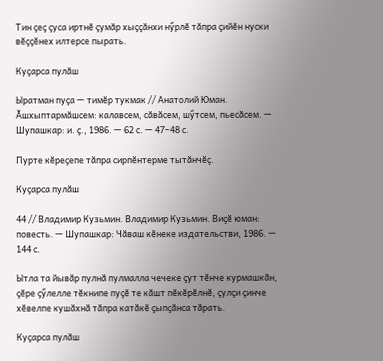Тин ҫеҫ ҫуса иртнӗ ҫумӑр хыҫҫӑнхи нӳрлӗ тӑпра ҫийӗн нуски вӗҫҫӗнех илтерсе пырать.

Куҫарса пулӑш

Ыратман пуҫа — тимӗр тукмак // Анатолий Юман. Ӑшхыптармӑшсем: калавсем, сӑвӑсем, шӳтсем, пьесӑсем. — Шупашкар: и. ҫ., 1986. — 62 с. — 47–48 с.

Пурте кӗреҫепе тӑпра сирпӗнтерме тытӑнчӗҫ.

Куҫарса пулӑш

44 // Владимир Кузьмин. Владимир Кузьмин. Виҫӗ юман: повесть. — Шупашкар: Чӑваш кӗнеке издательстви, 1986. — 144 с.

Ытла та йывӑр пулнӑ пулмалла чечеке ҫут тӗнче курмашкӑн, ҫӗре ҫӳлелле тӗкнипе пуҫӗ те кӑшт пӗкӗрӗлнӗ, ҫулҫи ҫинче хӗвелпе кушӑхнӑ тӑпра катӑкӗ ҫыпҫӑнса тӑрать.

Куҫарса пулӑш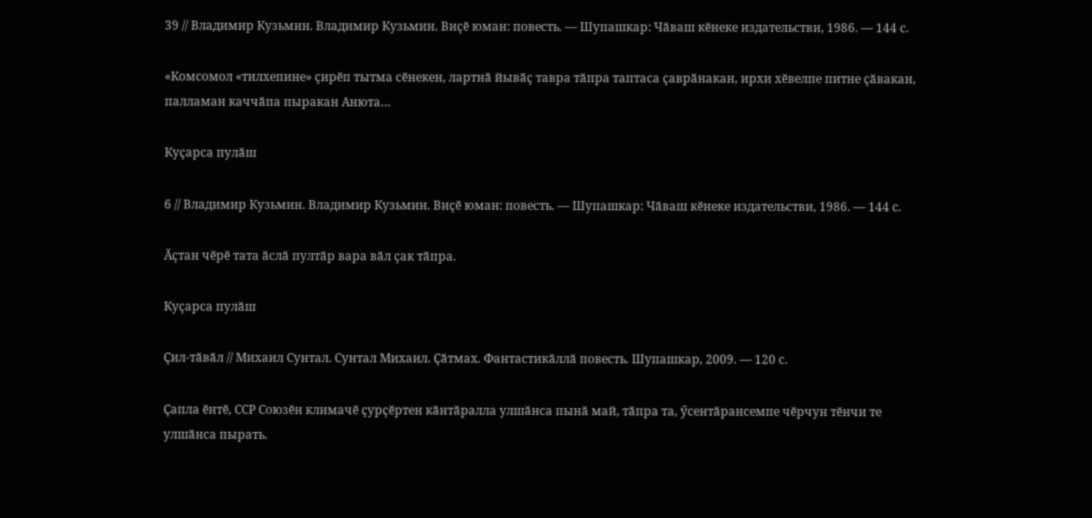39 // Владимир Кузьмин. Владимир Кузьмин. Виҫӗ юман: повесть. — Шупашкар: Чӑваш кӗнеке издательстви, 1986. — 144 с.

«Комсомол «тилхепине» ҫирӗп тытма сӗнекен, лартнӑ йывӑҫ тавра тӑпра таптаса ҫаврӑнакан, ирхи хӗвелпе питне ҫӑвакан, палламан каччӑпа пыракан Анюта…

Куҫарса пулӑш

6 // Владимир Кузьмин. Владимир Кузьмин. Виҫӗ юман: повесть. — Шупашкар: Чӑваш кӗнеке издательстви, 1986. — 144 с.

Ӑҫтан чӗрӗ тата ӑслӑ пултӑр вара вӑл ҫак тӑпра.

Куҫарса пулӑш

Ҫил-тӑвӑл // Михаил Сунтал. Сунтал Михаил. Ҫӑтмах. Фантастикӑллӑ повесть. Шупашкар, 2009. — 120 с.

Ҫапла ӗнтӗ, ССР Союзӗн климачӗ ҫурҫӗртен кӑнтӑралла улшӑнса пынӑ май, тӑпра та, ӳсентӑрансемпе чӗрчун тӗнчи те улшӑнса пырать.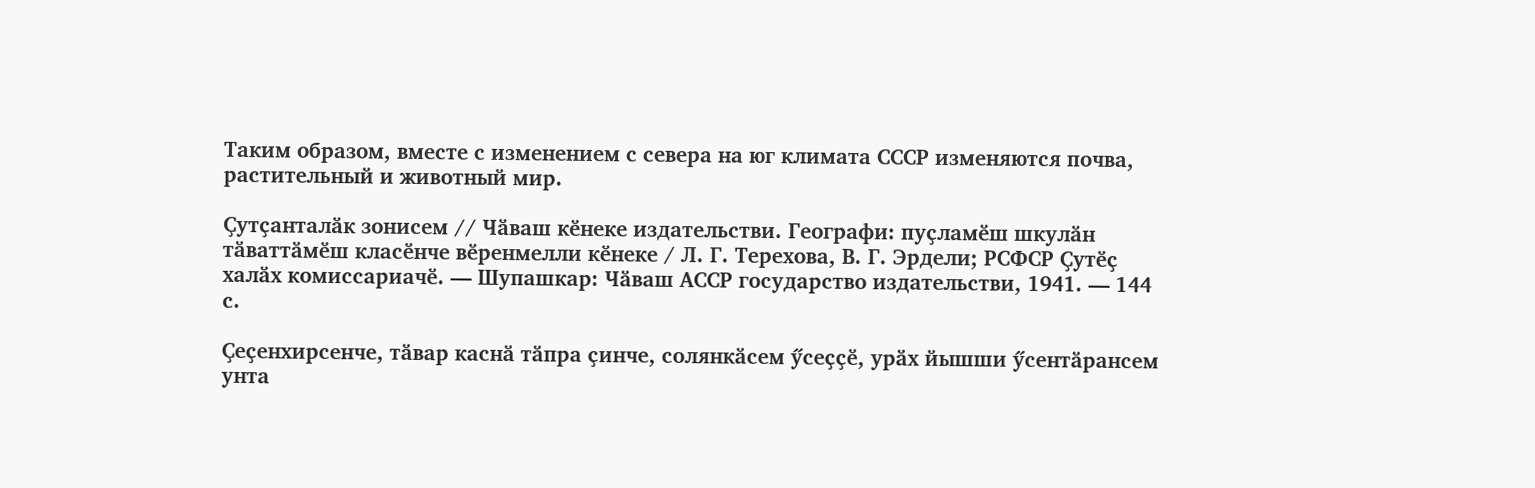Таким образом, вместе с изменением с севера на юг климата СССР изменяются почва, растительный и животный мир.

Ҫутҫанталӑк зонисем // Чӑваш кӗнеке издательстви. Географи: пуҫламӗш шкулӑн тӑваттӑмӗш класӗнче вӗренмелли кӗнеке / Л. Г. Терехова, В. Г. Эрдели; РСФСР Ҫутӗҫ халӑх комиссариачӗ. — Шупашкар: Чӑваш АССР государство издательстви, 1941. — 144 с.

Ҫеҫенхирсенче, тӑвар каснӑ тӑпра ҫинче, солянкӑсем ӳсеҫҫӗ, урӑх йышши ӳсентӑрансем унта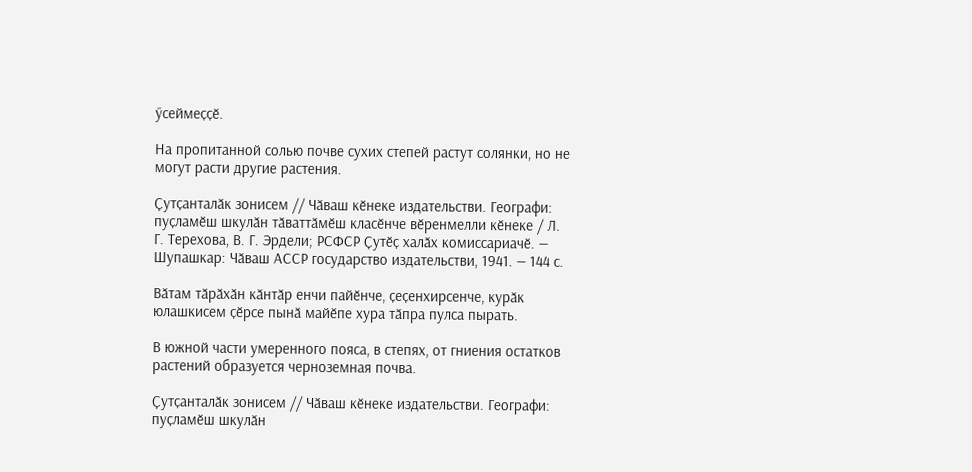ӳсеймеҫҫӗ.

На пропитанной солью почве сухих степей растут солянки, но не могут расти другие растения.

Ҫутҫанталӑк зонисем // Чӑваш кӗнеке издательстви. Географи: пуҫламӗш шкулӑн тӑваттӑмӗш класӗнче вӗренмелли кӗнеке / Л. Г. Терехова, В. Г. Эрдели; РСФСР Ҫутӗҫ халӑх комиссариачӗ. — Шупашкар: Чӑваш АССР государство издательстви, 1941. — 144 с.

Вӑтам тӑрӑхӑн кӑнтӑр енчи пайӗнче, ҫеҫенхирсенче, курӑк юлашкисем ҫӗрсе пынӑ майӗпе хура тӑпра пулса пырать.

В южной части умеренного пояса, в степях, от гниения остатков растений образуется черноземная почва.

Ҫутҫанталӑк зонисем // Чӑваш кӗнеке издательстви. Географи: пуҫламӗш шкулӑн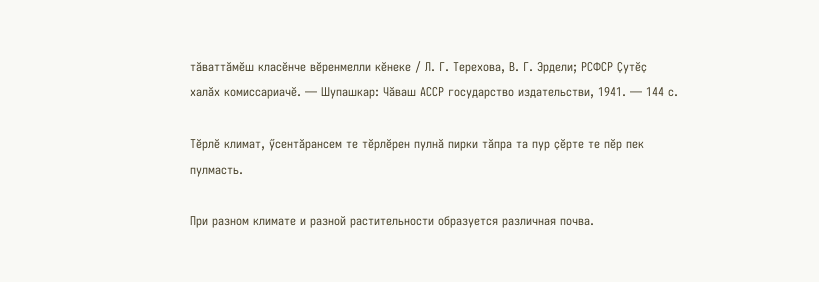тӑваттӑмӗш класӗнче вӗренмелли кӗнеке / Л. Г. Терехова, В. Г. Эрдели; РСФСР Ҫутӗҫ халӑх комиссариачӗ. — Шупашкар: Чӑваш АССР государство издательстви, 1941. — 144 с.

Тӗрлӗ климат, ӳсентӑрансем те тӗрлӗрен пулнӑ пирки тӑпра та пур ҫӗрте те пӗр пек пулмасть.

При разном климате и разной растительности образуется различная почва.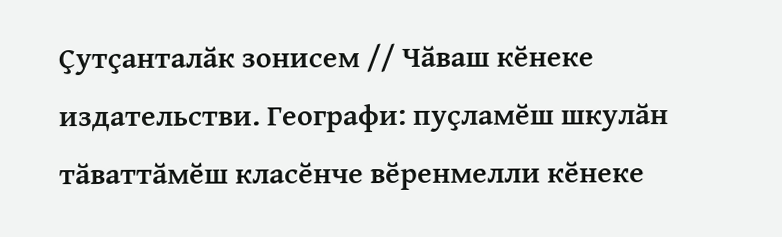Ҫутҫанталӑк зонисем // Чӑваш кӗнеке издательстви. Географи: пуҫламӗш шкулӑн тӑваттӑмӗш класӗнче вӗренмелли кӗнеке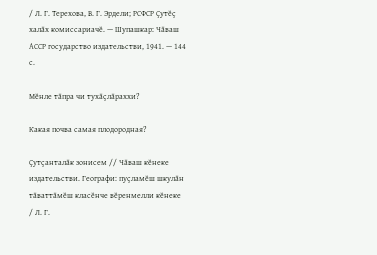/ Л. Г. Терехова, В. Г. Эрдели; РСФСР Ҫутӗҫ халӑх комиссариачӗ. — Шупашкар: Чӑваш АССР государство издательстви, 1941. — 144 с.

Мӗнле тӑпра чи тухӑҫлӑраххи?

Какая почва самая плодородная?

Ҫутҫанталӑк зонисем // Чӑваш кӗнеке издательстви. Географи: пуҫламӗш шкулӑн тӑваттӑмӗш класӗнче вӗренмелли кӗнеке / Л. Г.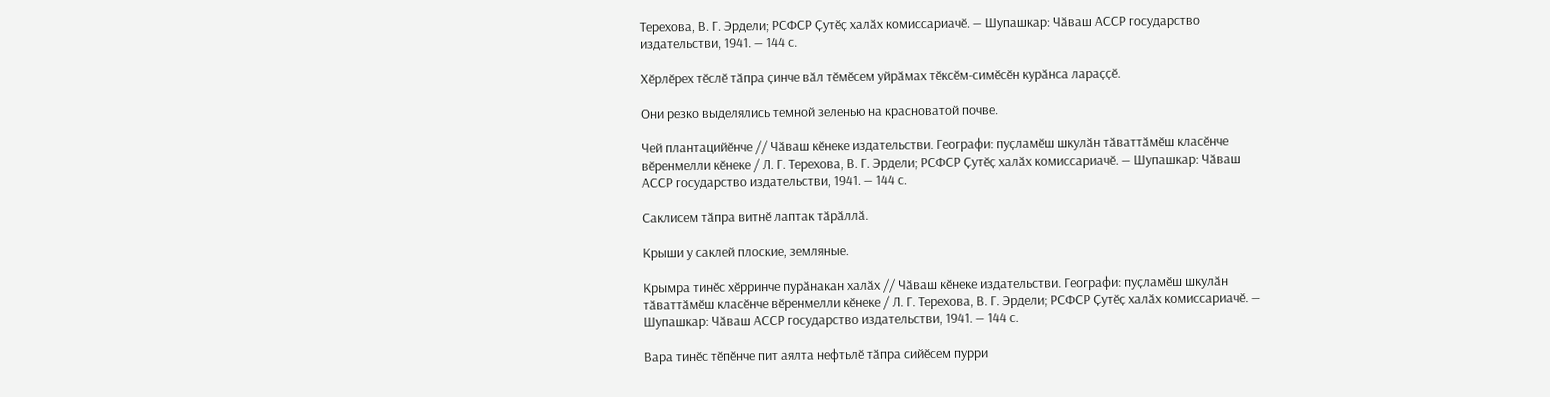Терехова, В. Г. Эрдели; РСФСР Ҫутӗҫ халӑх комиссариачӗ. — Шупашкар: Чӑваш АССР государство издательстви, 1941. — 144 с.

Хӗрлӗрех тӗслӗ тӑпра ҫинче вӑл тӗмӗсем уйрӑмах тӗксӗм-симӗсӗн курӑнса лараҫҫӗ.

Они резко выделялись темной зеленью на красноватой почве.

Чей плантацийӗнче // Чӑваш кӗнеке издательстви. Географи: пуҫламӗш шкулӑн тӑваттӑмӗш класӗнче вӗренмелли кӗнеке / Л. Г. Терехова, В. Г. Эрдели; РСФСР Ҫутӗҫ халӑх комиссариачӗ. — Шупашкар: Чӑваш АССР государство издательстви, 1941. — 144 с.

Саклисем тӑпра витнӗ лаптак тӑрӑллӑ.

Крыши у саклей плоские, земляные.

Крымра тинӗс хӗрринче пурӑнакан халӑх // Чӑваш кӗнеке издательстви. Географи: пуҫламӗш шкулӑн тӑваттӑмӗш класӗнче вӗренмелли кӗнеке / Л. Г. Терехова, В. Г. Эрдели; РСФСР Ҫутӗҫ халӑх комиссариачӗ. — Шупашкар: Чӑваш АССР государство издательстви, 1941. — 144 с.

Вара тинӗс тӗпӗнче пит аялта нефтьлӗ тӑпра сийӗсем пурри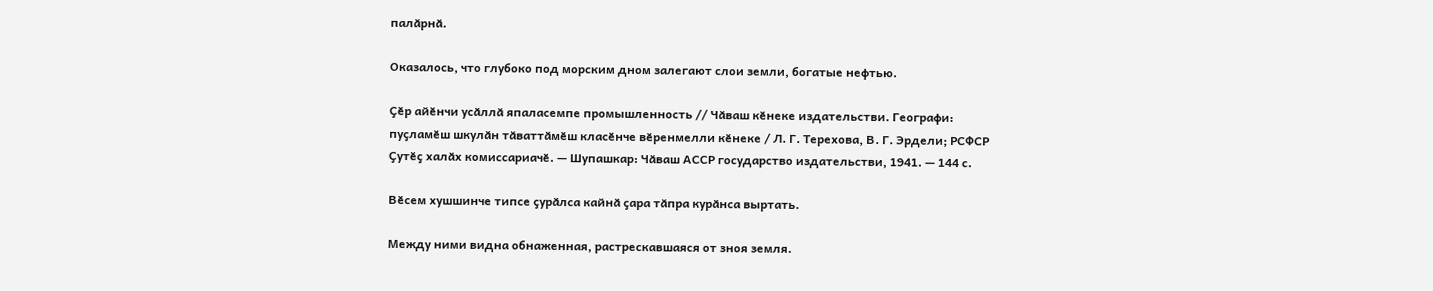палӑрнӑ.

Оказалось, что глубоко под морским дном залегают слои земли, богатые нефтью.

Ҫӗр айӗнчи усӑллӑ япаласемпе промышленность // Чӑваш кӗнеке издательстви. Географи: пуҫламӗш шкулӑн тӑваттӑмӗш класӗнче вӗренмелли кӗнеке / Л. Г. Терехова, В. Г. Эрдели; РСФСР Ҫутӗҫ халӑх комиссариачӗ. — Шупашкар: Чӑваш АССР государство издательстви, 1941. — 144 с.

Вӗсем хушшинче типсе ҫурӑлса кайнӑ ҫара тӑпра курӑнса выртать.

Между ними видна обнаженная, растрескавшаяся от зноя земля.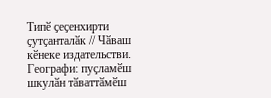Типӗ ҫеҫенхирти ҫутҫанталӑк // Чӑваш кӗнеке издательстви. Географи: пуҫламӗш шкулӑн тӑваттӑмӗш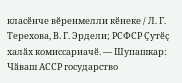класӗнче вӗренмелли кӗнеке / Л. Г. Терехова, В. Г. Эрдели; РСФСР Ҫутӗҫ халӑх комиссариачӗ. — Шупашкар: Чӑваш АССР государство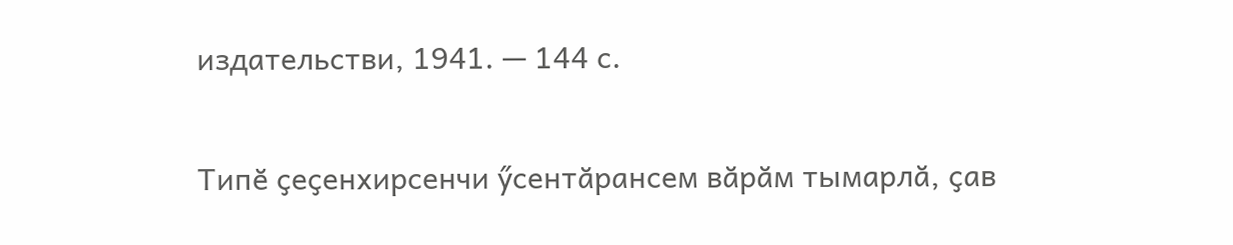издательстви, 1941. — 144 с.

Типӗ ҫеҫенхирсенчи ӳсентӑрансем вӑрӑм тымарлӑ, ҫав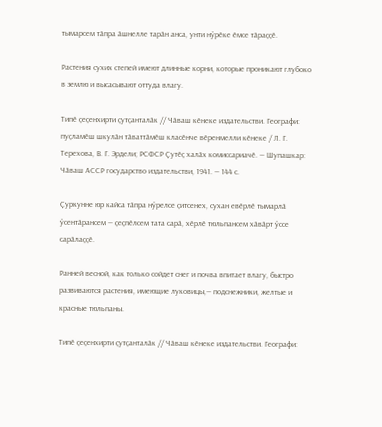тымарсем тӑпра ӑшнелле тарӑн анса, унти нӳрӗке ӗмсе тӑраҫҫӗ.

Растения сухих степей имеют длинные корни, которые проникают глубоко в землю и высасывают оттуда влагу.

Типӗ ҫеҫенхирти ҫутҫанталӑк // Чӑваш кӗнеке издательстви. Географи: пуҫламӗш шкулӑн тӑваттӑмӗш класӗнче вӗренмелли кӗнеке / Л. Г. Терехова, В. Г. Эрдели; РСФСР Ҫутӗҫ халӑх комиссариачӗ. — Шупашкар: Чӑваш АССР государство издательстви, 1941. — 144 с.

Ҫуркунне юр кайса тӑпра нӳрелсе ҫитсенех, сухан евӗрлӗ тымарлӑ ӳсентӑрансем — ҫеҫпӗлсем тата сарӑ, хӗрлӗ тюльпансем хӑвӑрт ӳссе сарӑлаҫҫӗ.

Ранней весной, как только сойдет снег и почва впитает влагу, быстро развиваются растения, имеющие луковицы,— подснежники, желтые и красные тюльпаны.

Типӗ ҫеҫенхирти ҫутҫанталӑк // Чӑваш кӗнеке издательстви. Географи: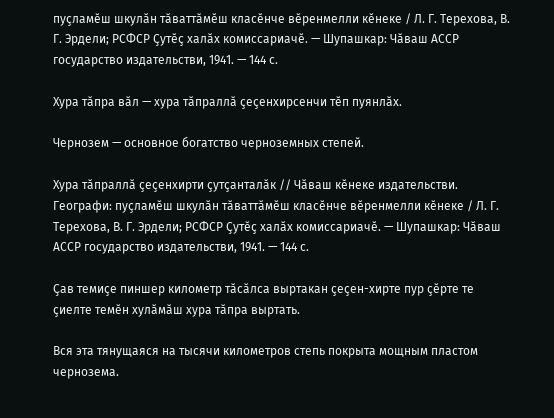пуҫламӗш шкулӑн тӑваттӑмӗш класӗнче вӗренмелли кӗнеке / Л. Г. Терехова, В. Г. Эрдели; РСФСР Ҫутӗҫ халӑх комиссариачӗ. — Шупашкар: Чӑваш АССР государство издательстви, 1941. — 144 с.

Хура тӑпра вӑл — хура тӑпраллӑ ҫеҫенхирсенчи тӗп пуянлӑх.

Чернозем — основное богатство черноземных степей.

Хура тӑпраллӑ ҫеҫенхирти ҫутҫанталӑк // Чӑваш кӗнеке издательстви. Географи: пуҫламӗш шкулӑн тӑваттӑмӗш класӗнче вӗренмелли кӗнеке / Л. Г. Терехова, В. Г. Эрдели; РСФСР Ҫутӗҫ халӑх комиссариачӗ. — Шупашкар: Чӑваш АССР государство издательстви, 1941. — 144 с.

Ҫав темиҫе пиншер километр тӑсӑлса выртакан ҫеҫен-хирте пур ҫӗрте те ҫиелте темӗн хулӑмӑш хура тӑпра выртать.

Вся эта тянущаяся на тысячи километров степь покрыта мощным пластом чернозема.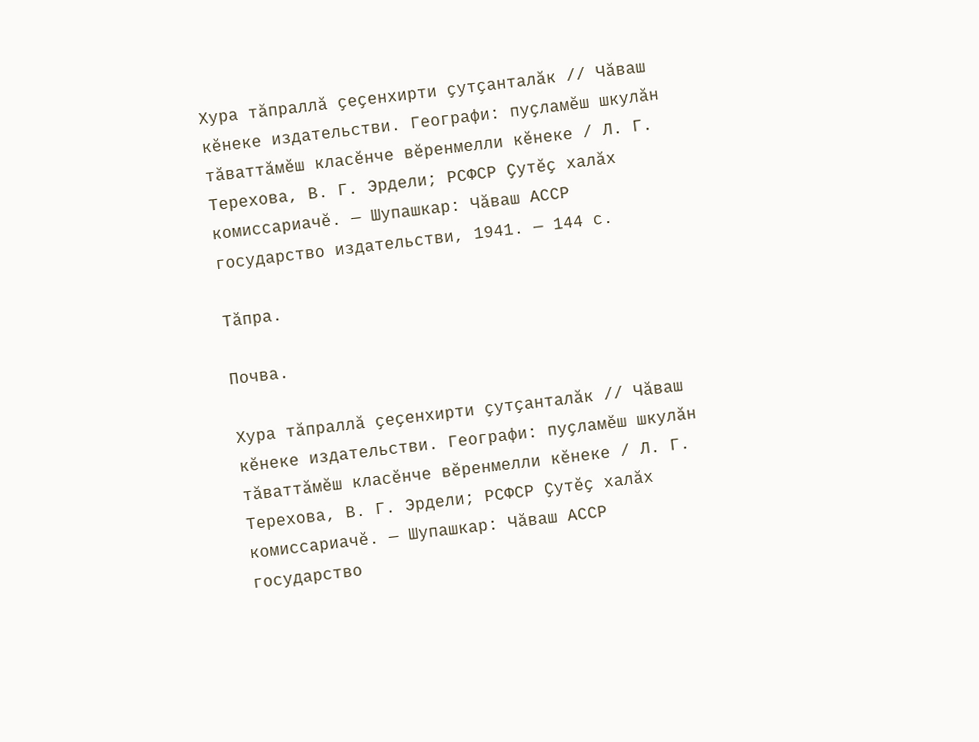Хура тӑпраллӑ ҫеҫенхирти ҫутҫанталӑк // Чӑваш кӗнеке издательстви. Географи: пуҫламӗш шкулӑн тӑваттӑмӗш класӗнче вӗренмелли кӗнеке / Л. Г. Терехова, В. Г. Эрдели; РСФСР Ҫутӗҫ халӑх комиссариачӗ. — Шупашкар: Чӑваш АССР государство издательстви, 1941. — 144 с.

Тӑпра.

Почва.

Хура тӑпраллӑ ҫеҫенхирти ҫутҫанталӑк // Чӑваш кӗнеке издательстви. Географи: пуҫламӗш шкулӑн тӑваттӑмӗш класӗнче вӗренмелли кӗнеке / Л. Г. Терехова, В. Г. Эрдели; РСФСР Ҫутӗҫ халӑх комиссариачӗ. — Шупашкар: Чӑваш АССР государство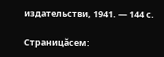издательстви, 1941. — 144 с.

Страницăсем: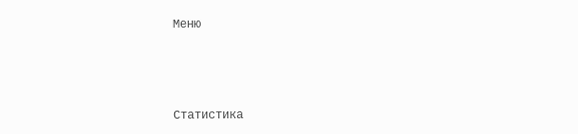Меню



Статистика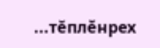...тĕплӗнрех